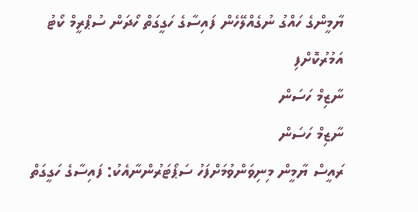ޔާމީންގެ ހައްގު ނުގެއްލޭހެން ފައިސާގެ ހަގީގަތް ހޯދަން ސުޕްރީމް ކޯޓު އަމުރުކޮށްފި
ނާޒިމް ހަސަން
ނާޒިމް ހަސަން
ރައީސް ޔާމީން މިނިވަންވުމަށްފަހު ސަޕޯޓަރުންނާއެކު: ފައިސާގެ ހަގީގަތް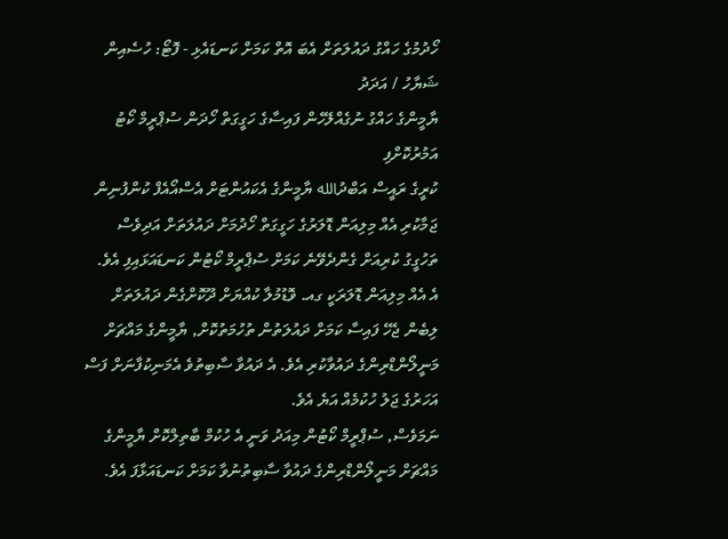ހޯދުމުގެ ހައްގު ދައުލަތަށް އެބަ އޮތް ކަމަށް ކަނޑައެޅި - ފޮޓޯ: ހުސެއިން ޝަޔާހު / އަދަދު
ޔާމީންގެ ހައްގު ނުގެއްލޭހެން ފައިސާގެ ހަގީގަތް ހޯދަން ސުޕްރީމް ކޯޓު އަމުރުކޮށްފި
ކުރީގެ ރައީސް އަބްދުالله ޔާމީންގެ އެކައުންޓަށް އެސްއޯއެފް ކުންފުނިން ޖަމާކުރި އެއް މިލިއަން ޑޮލަރުގެ ހަގީގަތް ހޯދުމަށް ދައުލަތަށް އަދިވެސް ތަހުގީގު ކުރިއަށް ގެންދެވޭނެ ކަމަށް ސުޕްރީމް ކޯޓުން ކަނޑައަޅައިފި އެވެ.
އެ އެއް މިލިއަން ޑޮލަރަކީ ގއ. ވޮޑުމުލާ ކުއްޔަށް ދޫކޮށްގެން ދައުލަތަށް ލިބެން ޖެހޭ ފައިސާ ކަމަށް ދައުލަތުން ތުހުމަތުކޮށް, ޔާމީންގެ މައްޗަށް މަނީލޯންޑްރިންގެ ދައުވާކުރި އެވެ. އެ ދައުވާ ސާބިތުވެ އެމަނިކުފާނަށް ފަސް އަހަރުގެ ޖަލު ހުކުމެއް އަޔެ އެވެ.
ނަމަވެސް, ސުޕްރީމް ކޯޓުން މިއަދު ވަނީ އެ ހުކުމް ބާތިލްކޮށް ޔާމީންގެ މައްޗަށް މަނީލޯންޑްރިންގެ ދައުވާ ސާބިތުނުވާ ކަމަށް ކަނޑައަޅާފަ އެވެ.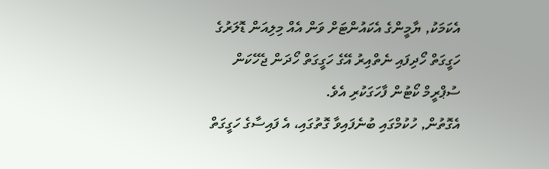އެކަމަކު, ޔާމީންގެ އެކައުންޓަށް ވަން އެއް މިލިއަން ޑޮލަރުގެ ހަގީގަތް ހޯދިފައި ނެތްއިރު އޭގެ ހަގީގަތް ހޯދަން ޖެހޭކަން ސުޕްރީމް ކޯޓުން ފާހަގަކުރި އެވެ.
އެގޮތުން, ހުކުމްގައި ބުނެފައިވާ ގޮތުގައި، އެ ފައިސާގެ ހަގީގަތް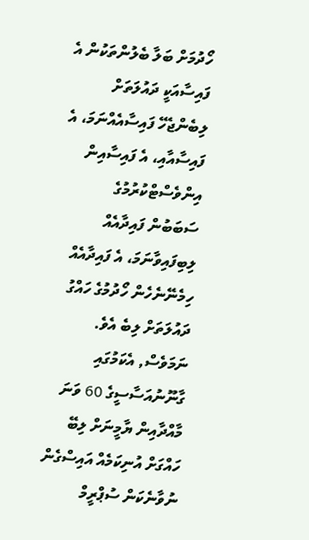ހޯދުމަށް ބަލާ ބެލުންތަކުން އެ ފައިސާއަކީ ދައުލަތަށް ލިބެންޖެހޭ ފައިސާއެއްނަމަ، އެ ފައިސާއާއި، އެ ފައިސާއިން އިންވެސްޓްކުރުމުގެ ސަބަބުން ފައިދާއެއް ލިބިފައިވާނަމަ، އެ ފައިދާއެއް ހިމެނޭނެހެން ހޯދުމުގެ ހައްގު ދައުލަތަށް ލިބެ އެވެ.
ނަމަވެސް, އެކަމުގައި ގާނޫނުއަސާސީގެ 60 ވަނަ މާއްދާއިން ޔާމީނަށް ލިބޭ ހައްގަށް އުނިކަމެއް އައިސްގެން ނުވާނެކަން ސުޕްރީމް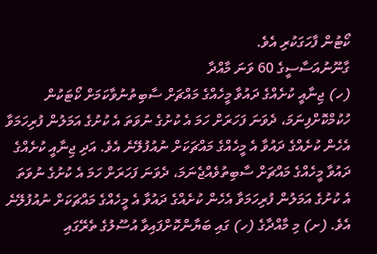ކޯޓުން ފާހަގަކުރި އެވެ.
ގާނޫނުއަސާސީގެ 60 ވަނަ މާއްދާ
(ހ) ޖިނާއީ ކުށެއްގެ ދައުވާ މީހެއްގެ މައްޗަށް ސާބިތުނުވާކަމަށް ކޯޓަކުން ހުކުމްކޮށްފިނަމަ، ދެވަނަ ފަހަރަށް ހަމަ އެ ކުށުގެ ނުވަތަ އެ ކުށުގެ އަމަލުން ފުރިހަމަވާ އެހެން ކުށެއްގެ ދައުވާ އެ މީހެއްގެ މައްޗަކަށް ނުއުފުލޭނެ އެވެ. އަދި ޖިނާއީ ކުށެއްގެ ދައުވާ މީހެއްގެ މައްޗަށް ސާބިތުވެއްޖެނަމަ، ދެވަނަ ފަހަރަށް ހަމަ އެ ކުށުގެ ނުވަތަ އެ ކުށުގެ އަމަލުން ފުރިހަމަވާ އެހެން ކުށެއްގެ ދައުވާ އެ މީހެއްގެ މައްޗަކަށް ނުއުފުލޭނެ އެވެ. (ށ) މި މާއްދާގެ (ހ) ގައި ބަޔާންކޮށްފައިވާ އުސޫލުގެ ތެރޭގައި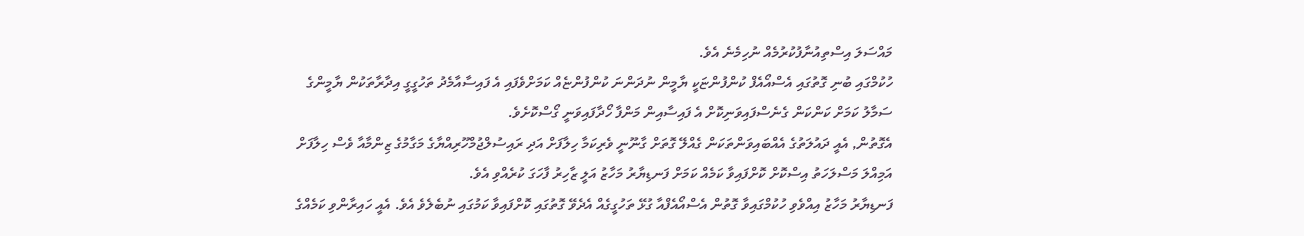މައްސަލަ އިސްތިއުނާފުކުރުމެއް ނުހިމެނެ އެވެ.
ހުކުމްގައި ބުނި ގޮތުގައި އެސްއޯއެފް ކުންފުންޏަކީ ޔާމީން ނުދަންނަ ކުންފުންޏެއް ކަމަށްވެފައި އެ ފައިސާއާމެދު ތަހުގީގީ އިދާރާތަކުން ޔާމީންގެ ސަމާލު ކަމަށް ކަންކަން ގެނެސްފައިވަނިކޮށް އެ ފައިސާއިން މަންފާ ހޯދާފައިވަނީ ގޯސްކޮށެވެ.
އެގޮތުން, އެއީ ދައުލަތުގެ އެއްބައިވަންތަކަން ގެއްލޭ ގޮތަށް ގާނޫނީ ވެރިކަމާ ހިލާފަށް އަދި ރައިސުލްޖުމްހޫރިއްޔާގެ މަގާމުގެ ޒިންމާއާ ވެސް ހިލާފަށް އަމިއްލަ މަސްލަހަތު އިސްކޮށް ކޮށްފައިވާ ކަމެއް ކަމަށް ފަނޑިޔާރު މަހާޒު އަލީ ޒާހިރު ފާހަގަ ކުރެއްވި އެވެ.
ފަނޑިޔާރު މަހާޒު އިއްވެވި ހުކުމްގައިވާ ގޮތުން އެސްއޯއެފްއާ ގުޅޭ ތަހުގީގެއް އެދެވޭ ގޮތުގައި ކޮށްފައިވާ ކަމުގައި ނުބެލެވެ އެވެ. އެއީ ހައިރާންވި ކަމެއްގެ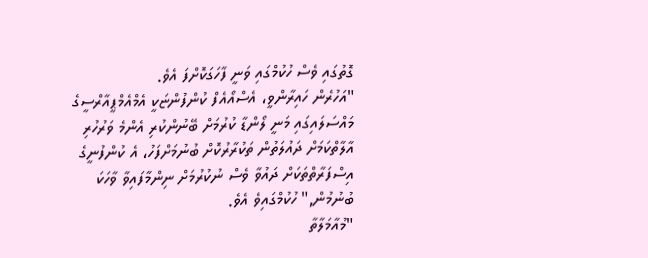ގޮތުގައި ވެސް ހުކުމްގައި ވަނީ ފާހަގަކޮށްފަ އެވެ.
"އަހުރެން ހައިރާންވީ، އެސްއޯއެފް ކުންފުންޏަކީ އެމްއެމްޕީއާރްސީގެ މައްސަލައިގައި މަނީ ލޯންޑާ ކުރުމަށް ބޭނުންކުރި އެންމެ ވަރުހުރި އާލާތްކަމަށް ދައުލަތުން ތަކުރާރުކޮށް ބުނުމަށްފަހު، އެ ކުންފުނީގެ އިސްފަރާތްތަކަށް ދައުވާ ވެސް ނުކުރުމަށް ނިންމާފައިވާ ވާހަކަ ބުނުމުން," ހުކުމްގައިވެ އެވެ.
"މުއާމަލާތާ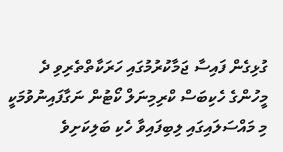ގުޅިގެން ފައިސާ ޖަމާކުރުމުގައި ހަރަކާތްތެރިވި ދެ މީހުންގެ ހެކިބަސް ކްރިމިނަލް ކޯޓުން ނަގާފައިނުވުމަކީ މި މައްސަލައިގައި ލިބިފައިވާ ހެކި ބަލިކަށިވެ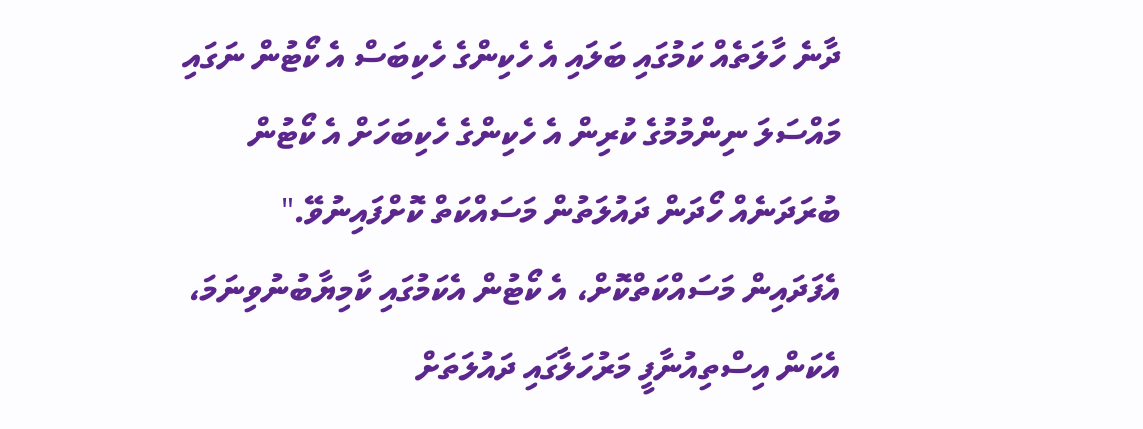ދާނެ ހާލަތެއް ކަމުގައި ބަލައި އެ ހެކިންގެ ހެކިބަސް އެ ކޯޓުން ނަގައި މައްސަލަ ނިންމުމުގެ ކުރިން އެ ހެކިންގެ ހެކިބަހަށް އެ ކޯޓުން ބުރަދަނެއް ހޯދަން ދައުލަތުން މަސައްކަތް ކޮށްފައިނުވޭ."
އެފަދައިން މަސައްކަތްކޮށް، އެ ކޯޓުން އެކަމުގައި ކާމިޔާބުނުވިނަމަ، އެކަން އިސްތިއުނާފީ މަރުހަލާގައި ދައުލަތަށް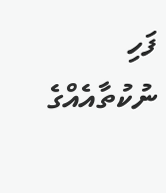ފަހި ނުކުތާއެއްގެ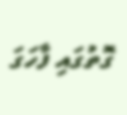ގޮތުގައި ފާހަގަ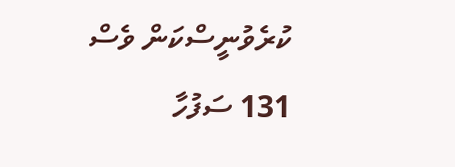ކުރެވުނީސްކަން ވެސް 131 ސަފުހާ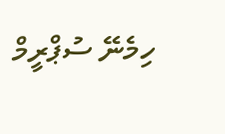ހިމެނޭ ސުޕްރީމް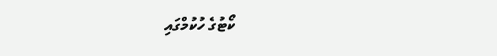ކޯޓުގެ ހުކުމްގައި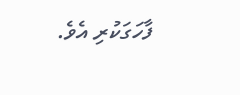ފާހަގަކުރި އެވެ.